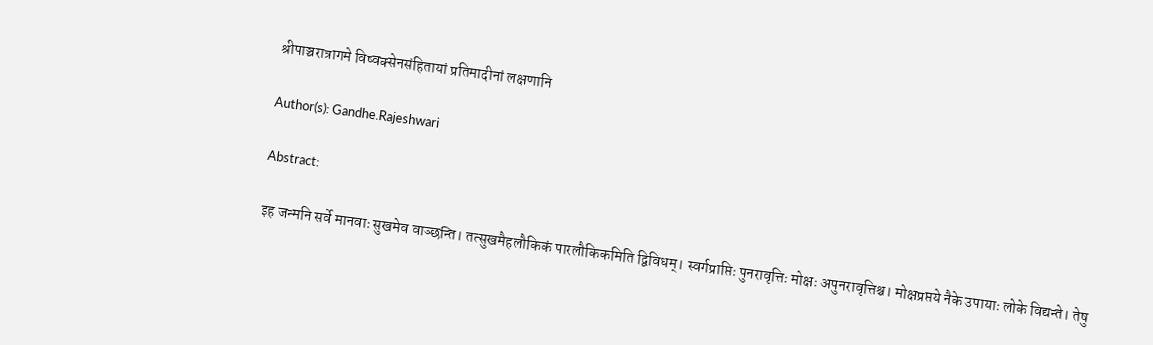श्रीपाञ्चरात्रागमे विष्वक्सेनसंहितायां प्रतिमादीनां लक्षणानि

Author(s): Gandhe.Rajeshwari

Abstract:

इह जन्मनि सर्वे मानवाः सुखमेव वाञ्छन्ति। तत्सुखमैहलौकिकं पारलौकिकमिति द्विविधम्। स्वर्गप्राप्तिः पुनरावृत्तिः मोक्षः अपुनरावृत्तिश्च। मोक्षप्रप्तये नैके उपायाः लोके विद्यन्ते। तेषु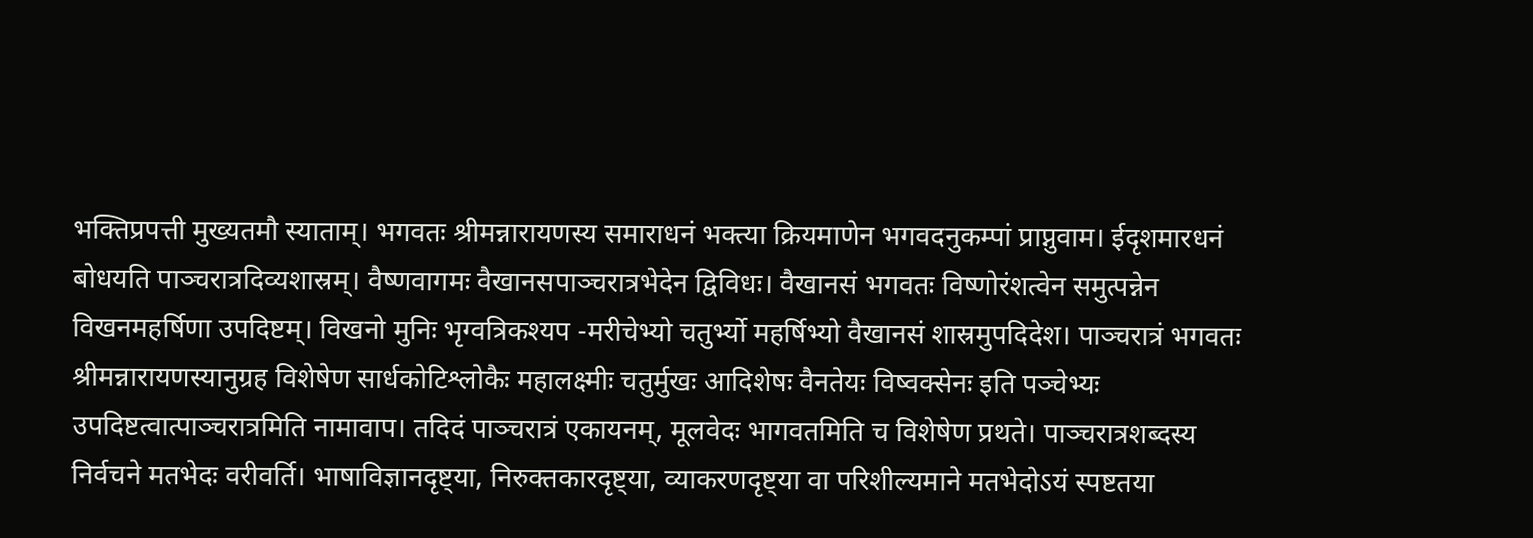भक्तिप्रपत्ती मुख्यतमौ स्याताम्। भगवतः श्रीमन्नारायणस्य समाराधनं भक्त्या क्रियमाणेन भगवदनुकम्पां प्राप्नुवाम। ईदृशमारधनं बोधयति पाञ्चरात्रदिव्यशास्रम्। वैष्णवागमः वैखानसपाञ्चरात्रभेदेन द्विविधः। वैखानसं भगवतः विष्णोरंशत्वेन समुत्पन्नेन विखनमहर्षिणा उपदिष्टम्। विखनो मुनिः भृग्वत्रिकश्यप -मरीचेभ्यो चतुर्भ्यो महर्षिभ्यो वैखानसं शास्रमुपदिदेश। पाञ्चरात्रं भगवतः श्रीमन्नारायणस्यानुग्रह विशेषेण सार्धकोटिश्लोकैः महालक्ष्मीः चतुर्मुखः आदिशेषः वैनतेयः विष्वक्सेनः इति पञ्चेभ्यः उपदिष्टत्वात्पाञ्चरात्रमिति नामावाप। तदिदं पाञ्चरात्रं एकायनम्, मूलवेदः भागवतमिति च विशेषेण प्रथते। पाञ्चरात्रशब्दस्य निर्वचने मतभेदः वरीवर्ति। भाषाविज्ञानदृष्ट्या, निरुक्तकारदृष्ट्या, व्याकरणदृष्ट्या वा परिशील्यमाने मतभेदोऽयं स्पष्टतया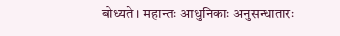बोध्यते। महान्तः आधुनिकाः अनुसन्धातारः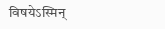विषयेऽस्मिन्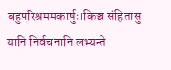बहुपरिश्रममकार्षुः।किञ्च संहितासु यानि निर्वचनानि लभ्यन्ते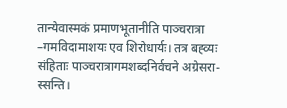तान्येवास्मकं प्रमाणभूतानीति पाञ्चरात्रा –गमविदामाशयः एव शिरोधार्यः। तत्र बह्व्यः संहिताः पाञ्चरात्रागमशब्दनिर्वचने अग्रेसरा-स्सन्ति।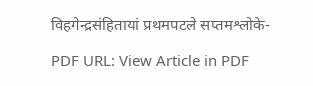विहगेन्द्रसंहितायां प्रथमपटले सप्तमश्लोके-

PDF URL: View Article in PDF